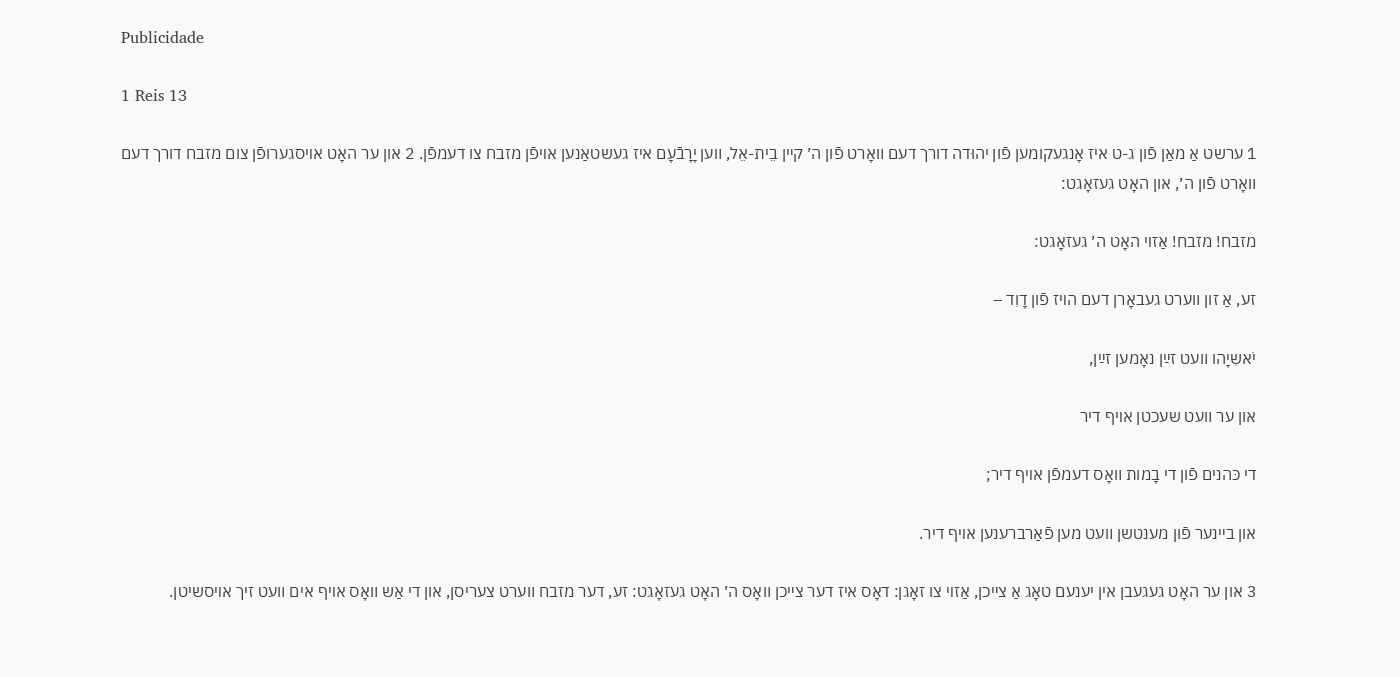Publicidade

1 Reis 13

1 ערשט אַ מאַן פֿון ג-ט איז אָנגעקומען פֿון יהוּדה דורך דעם װאָרט פֿון ה׳ קײן בֵית-אֵל, װען יָרָבֿעָם איז געשטאַנען אױפֿן מזבח צו דעמפֿן. 2 און ער האָט אױסגערופֿן צום מזבח דורך דעם װאָרט פֿון ה׳, און האָט געזאָגט:

מזבח! מזבח! אַזױ האָט ה׳ געזאָגט:

זע, אַ זון װערט געבאָרן דעם הױז פֿון דָוִד –

יֹאשִיָהו װעט זײַן נאָמען זײַן,

און ער װעט שעכטן אױף דיר

די כּהנים פֿון די בָמות װאָס דעמפֿן אױף דיר;

און בײנער פֿון מענטשן װעט מען פֿאַרברענען אױף דיר.

3 און ער האָט געגעבן אין יענעם טאָג אַ צײכן, אַזױ צו זאָגן: דאָס איז דער צײכן װאָס ה׳ האָט געזאָגט: זע, דער מזבח װערט צעריסן, און די אַש װאָס אױף אים װעט זיך אױסשיטן.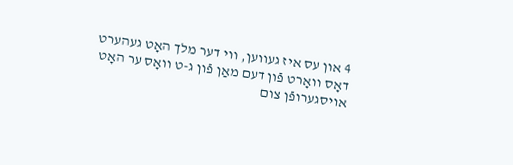4 און עס איז געװען, װי דער מלך האָט געהערט דאָס װאָרט פֿון דעם מאַן פֿון ג-ט װאָס ער האָט אױסגערופֿן צום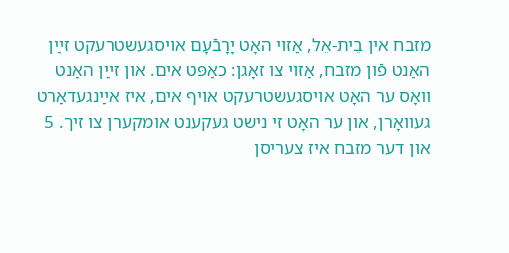מזבח אין בֵית-אֵל, אַזױ האָט יָרָבֿעָם אױסגעשטרעקט זײַן האַנט פֿון מזבח, אַזױ צו זאָגן: כאַפּט אים. און זײַן האַנט װאָס ער האָט אױסגעשטרעקט אױף אים, איז אײַנגעדאַרט געװאָרן, און ער האָט זי נישט געקענט אומקערן צו זיך. 5 און דער מזבח איז צעריסן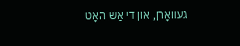געװאָרן, און די אַש האָט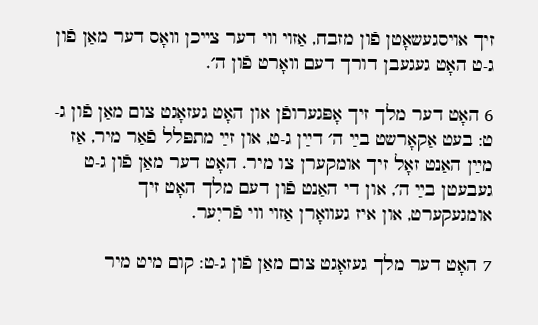זיך אױסגעשאָטן פֿון מזבח, אַזױ װי דער צײכן װאָס דער מאַן פֿון ג-ט האָט געגעבן דורך דעם װאָרט פֿון ה׳.

6 האָט דער מלך זיך אָפּגערופֿן און האָט געזאָגט צום מאַן פֿון ג-ט: בעט אַקאָרשט בײַ ה׳ דײַן ג-ט, און זײַ מתפּלל פֿאַר מיר, אַז מײַן האַנט זאָל זיך אומקערן צו מיר. האָט דער מאַן פֿון ג-ט געבעטן בײַ ה׳, און די האַנט פֿון דעם מלך האָט זיך אומגעקערט, און איז געװאָרן אַזױ װי פֿריִער.

7 האָט דער מלך געזאָגט צום מאַן פֿון ג-ט: קום מיט מיר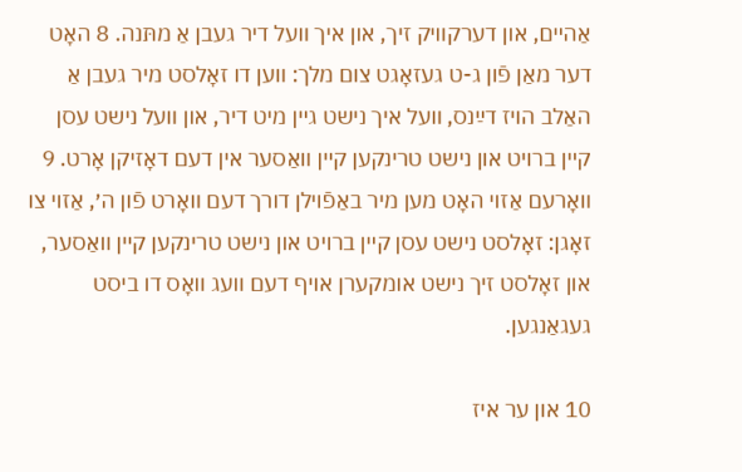אַהײם, און דערקװיק זיך, און איך װעל דיר געבן אַ מתּנה. 8 האָט דער מאַן פֿון ג-ט געזאָגט צום מלך: װען דו זאָלסט מיר געבן אַ האַלב הױז דײַנס, װעל איך נישט גײן מיט דיר, און װעל נישט עסן קײן ברױט און נישט טרינקען קײן װאַסער אין דעם דאָזיקן אָרט. 9 װאָרעם אַזױ האָט מען מיר באַפֿױלן דורך דעם װאָרט פֿון ה׳, אַזױ צו זאָגן: זאָלסט נישט עסן קײן ברױט און נישט טרינקען קײן װאַסער, און זאָלסט זיך נישט אומקערן אױף דעם װעג װאָס דו ביסט געגאַנגען.

10 און ער איז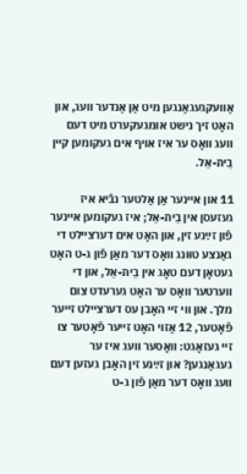אַװעקגעגאַנגען מיט אַן אַנדער װעג, און האָט זיך נישט אומגעקערט מיט דעם װעג װאָס ער איז אױף אים געקומען קײן בֵית-אֵל.

11 און אײנער אַן אַלטער נבֿיא איז געזעסן אין בֵית-אֵל; איז געקומען אײנער פֿון זײַנע זין, און האָט אים דערצײלט די גאַנצע טוּונג װאָס דער מאַן פֿון ג-ט האָט געטאָן דעם טאָג אין בֵית-אֵל, און די װערטער װאָס ער האָט גערעדט צום מלך. און װי זײ האָבן עס דערצײלט זײער פֿאָטער, 12 אַזױ האָט זײער פֿאָטער צו זײ געזאָגט: װאָסער װעג איז ער געגאַנגען? און זײַנע זין האָבן געזען דעם װעג װאָס דער מאַן פֿון ג-ט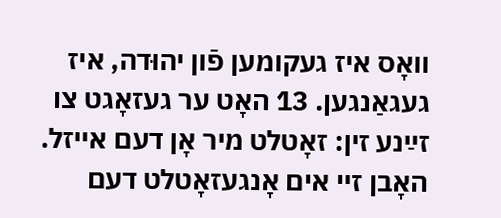װאָס איז געקומען פֿון יהוּדה, איז געגאַנגען. 13 האָט ער געזאָגט צו זײַנע זין: זאָטלט מיר אָן דעם אײזל. האָבן זײ אים אָנגעזאָטלט דעם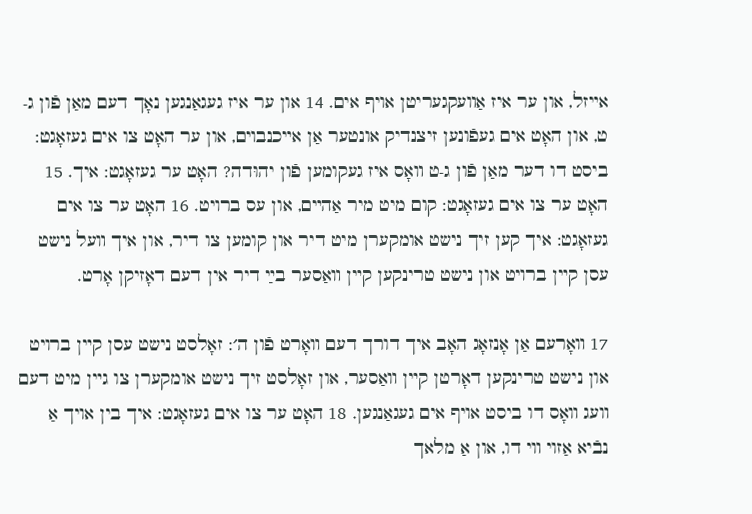אײזל, און ער איז אַװעקגעריטן אױף אים. 14 און ער איז געגאַנגען נאָך דעם מאַן פֿון ג-ט, און האָט אים געפֿונען זיצנדיק אונטער אַן אײכנבױם, און ער האָט צו אים געזאָגט: ביסט דו דער מאַן פֿון ג-ט װאָס איז געקומען פֿון יהוּדה? האָט ער געזאָגט: איך. 15 האָט ער צו אים געזאָגט: קום מיט מיר אַהײם, און עס ברױט. 16 האָט ער צו אים געזאָגט: איך קען זיך נישט אומקערן מיט דיר און קומען צו דיר, און איך װעל נישט עסן קײן ברױט און נישט טרינקען קײן װאַסער בײַ דיר אין דעם דאָזיקן אָרט.

17 װאָרעם אַן אָנזאָג האָב איך דורך דעם װאָרט פֿון ה׳: זאָלסט נישט עסן קײן ברױט און נישט טרינקען דאָרטן קײן װאַסער, און זאָלסט זיך נישט אומקערן צו גײן מיט דעם װעג װאָס דו ביסט אױף אים געגאַנגען. 18 האָט ער צו אים געזאָגט: איך בין אױך אַ נבֿיא אַזױ װי דו, און אַ מלאך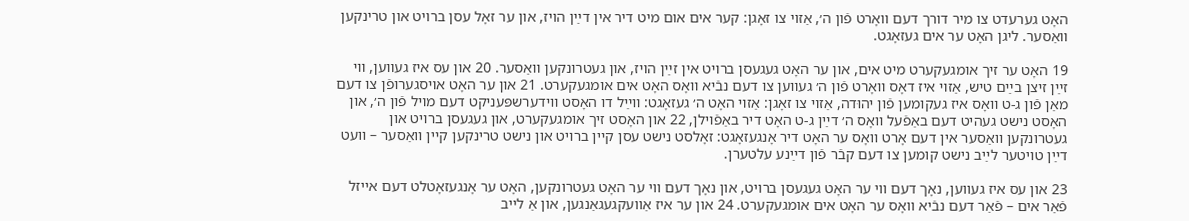האָט גערעדט צו מיר דורך דעם װאָרט פֿון ה׳, אַזױ צו זאָגן: קער אים אום מיט דיר אין דײַן הױז, און ער זאָל עסן ברױט און טרינקען װאַסער. ליגן האָט ער אים געזאָגט.

19 האָט ער זיך אומגעקערט מיט אים, און ער האָט געגעסן ברױט אין זײַן הױז, און געטרונקען װאַסער. 20 און עס איז געװען, װי זײַן זיצן בײַם טיש, אַזױ איז דאָס װאָרט פֿון ה׳ געװען צו דעם נבֿיא װאָס האָט אים אומגעקערט. 21 און ער האָט אױסגערופֿן צו דעם מאַן פֿון ג-ט װאָס איז געקומען פֿון יהוּדה, אַזױ צו זאָגן: אַזױ האָט ה׳ געזאָגט: װײַל דו האָסט װידערשפּעניקט דעם מױל פֿון ה׳, און האָסט נישט געהיט דעם באַפֿעל װאָס ה׳ דײַן ג-ט האָט דיר באַפֿױלן, 22 און האָסט זיך אומגעקערט, און געגעסן ברױט און געטרונקען װאַסער אין דעם אָרט װאָס ער האָט דיר אָנגעזאָגט: זאָלסט נישט עסן קײן ברױט און נישט טרינקען קײן װאַסער – װעט דײַן טױטער לײַב נישט קומען צו דעם קבֿר פֿון דײַנע עלטערן.

23 און עס איז געװען, נאָך דעם װי ער האָט געגעסן ברױט, און נאָך דעם װי ער האָט געטרונקען, האָט ער אָנגעזאָטלט דעם אײזל פֿאַר אים – פֿאַר דעם נבֿיא װאָס ער האָט אים אומגעקערט. 24 און ער איז אַװעקגעגאַנגען, און אַ לײב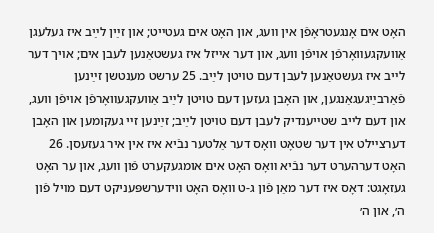האָט אים אָנגעטראָפֿן אין װעג, און האָט אים געטײט; און זײַן לײַב איז געלעגן אַװעקגעװאָרפֿן אױפֿן װעג, און דער אײזל איז געשטאַנען לעבן אים; אױך דער לײב איז געשטאַנען לעבן דעם טױטן לײַב. 25 ערשט מענטשן זײַנען פֿאַרבײַגעגאַנגען, און האָבן געזען דעם טױטן לײַב אַװעקגעװאָרפֿן אױפֿן װעג, און דעם לײב שטײענדיק לעבן דעם טױטן לײַב; זײַנען זײ געקומען און האָבן דערצײלט אין דער שטאָט װאָס דער אַלטער נבֿיא איז אין איר געזעסן. 26 האָט דערהערט דער נבֿיא װאָס האָט אים אומגעקערט פֿון װעג, און ער האָט געזאָגט: דאָס איז דער מאַן פֿון ג-ט װאָס האָט װידערשפּעניקט דעם מױל פֿון ה׳, און ה׳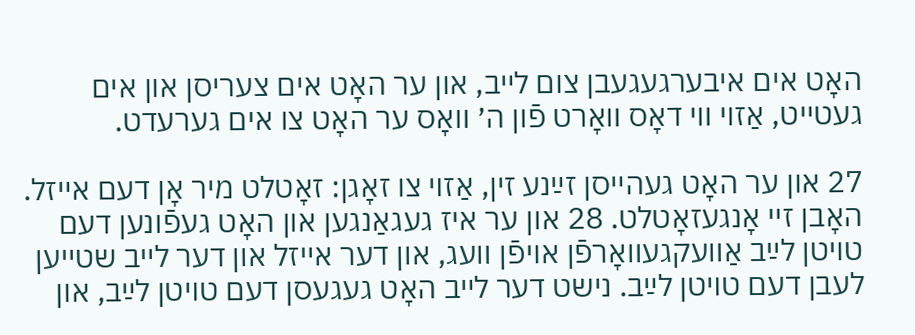האָט אים איבערגעגעבן צום לײב, און ער האָט אים צעריסן און אים געטײט, אַזױ װי דאָס װאָרט פֿון ה׳ װאָס ער האָט צו אים גערעדט.

27 און ער האָט געהײסן זײַנע זין, אַזױ צו זאָגן: זאָטלט מיר אָן דעם אײזל. האָבן זײ אָנגעזאָטלט. 28 און ער איז געגאַנגען און האָט געפֿונען דעם טױטן לײַב אַװעקגעװאָרפֿן אױפֿן װעג, און דער אײזל און דער לײב שטײען לעבן דעם טױטן לײַב. נישט דער לײב האָט געגעסן דעם טױטן לײַב, און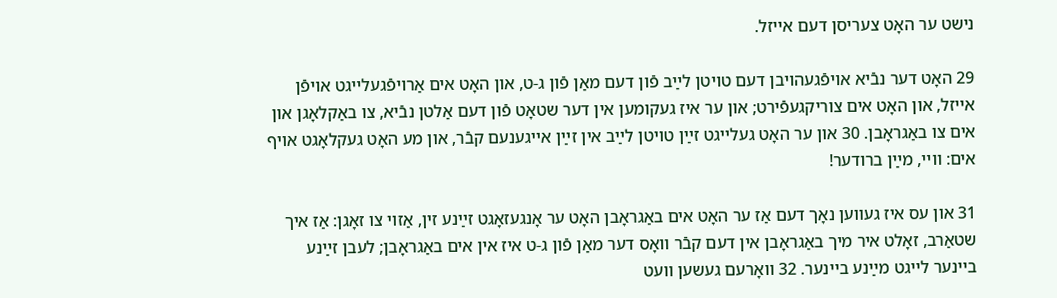נישט ער האָט צעריסן דעם אײזל.

29 האָט דער נבֿיא אױפֿגעהױבן דעם טױטן לײַב פֿון דעם מאַן פֿון ג-ט, און האָט אים אַרױפֿגעלײגט אױפֿן אײזל, און האָט אים צוריקגעפֿירט; און ער איז געקומען אין דער שטאָט פֿון דעם אַלטן נבֿיא, צו באַקלאָגן און אים צו באַגראָבן. 30 און ער האָט געלײגט זײַן טױטן לײַב אין זײַן אײגענעם קבֿר, און מע האָט געקלאָגט אױף אים: װײ, מײַן ברודער!

31 און עס איז געװען נאָך דעם אַז ער האָט אים באַגראָבן האָט ער אָנגעזאָגט זײַנע זין, אַזױ צו זאָגן: אַז איך שטאַרב, זאָלט איר מיך באַגראָבן אין דעם קבֿר װאָס דער מאַן פֿון ג-ט איז אין אים באַגראָבן; לעבן זײַנע בײנער לײגט מײַנע בײנער. 32 װאָרעם געשען װעט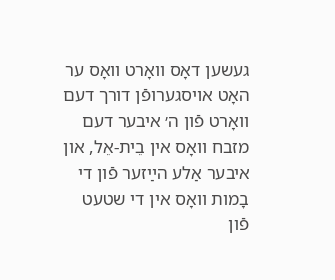געשען דאָס װאָרט װאָס ער האָט אױסגערופֿן דורך דעם װאָרט פֿון ה׳ איבער דעם מזבח װאָס אין בֵית-אֵל, און איבער אַלע הײַזער פֿון די בָמות װאָס אין די שטעט פֿון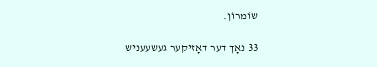שוֹמרוֹן.

33 נאָך דער דאָזיקער געשעעניש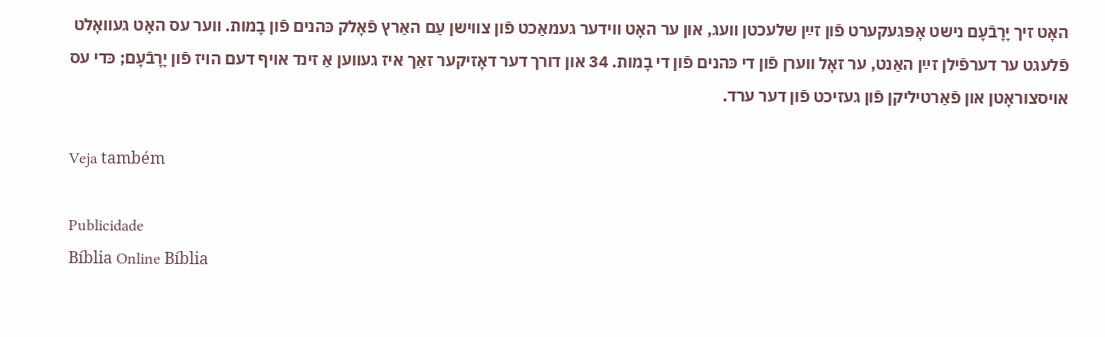האָט זיך יָרָבֿעָם נישט אָפּגעקערט פֿון זײַן שלעכטן װעג, און ער האָט װידער געמאַכט פֿון צװישן עַם האַרץ פֿאָלק כּהנים פֿון בָמות. װער עס האָט געװאָלט פֿלעגט ער דערפֿילן זײַן האַנט, ער זאָל װערן פֿון די כּהנים פֿון די בָמות. 34 און דורך דער דאָזיקער זאַך איז געװען אַ זינד אױף דעם הױז פֿון יָרָבֿעָם; כּדי עס אױסצוראָטן און פֿאַרטיליקן פֿון געזיכט פֿון דער ערד.

Veja também

Publicidade
Bíblia Online Bíblia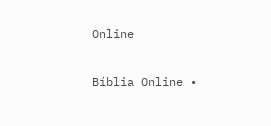Online

Bíblia Online •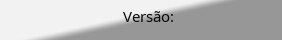Versão: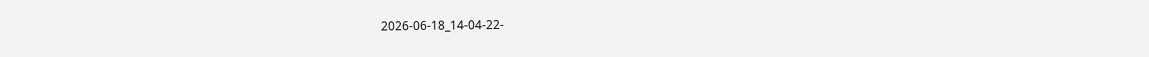2026-06-18_14-04-22-